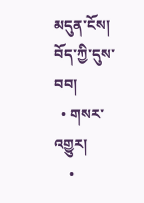མདུན་ངོས།
བོད་ཀྱི་དུས་བབ།
  • གསར་འགྱུར།
    •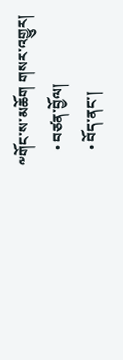༸གོང་ས་མཆོག གསར་འགྱུར།
    • བཙན་བྱོལ།
    • བོད་ནང་།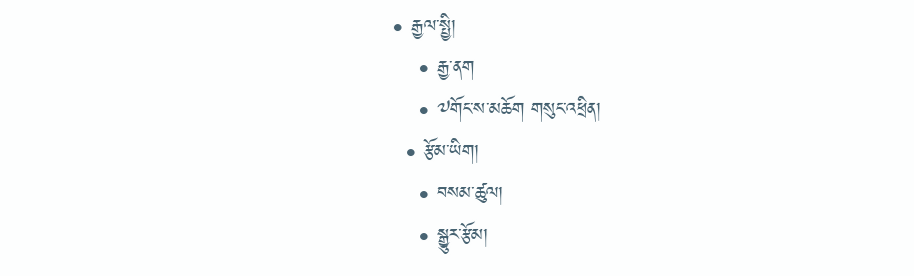• རྒྱལ་སྤྱི།
    • རྒྱ་ནག
    • ༧གོང་ས་མཆོག གསུང་འཕྲིན།
  • རྩོམ་ཡིག།
    • བསམ་ཚུལ།
    • སྒྱུར་རྩོམ།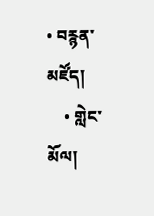• བརྙན་མཛོད།
    • གླེང་མོལ།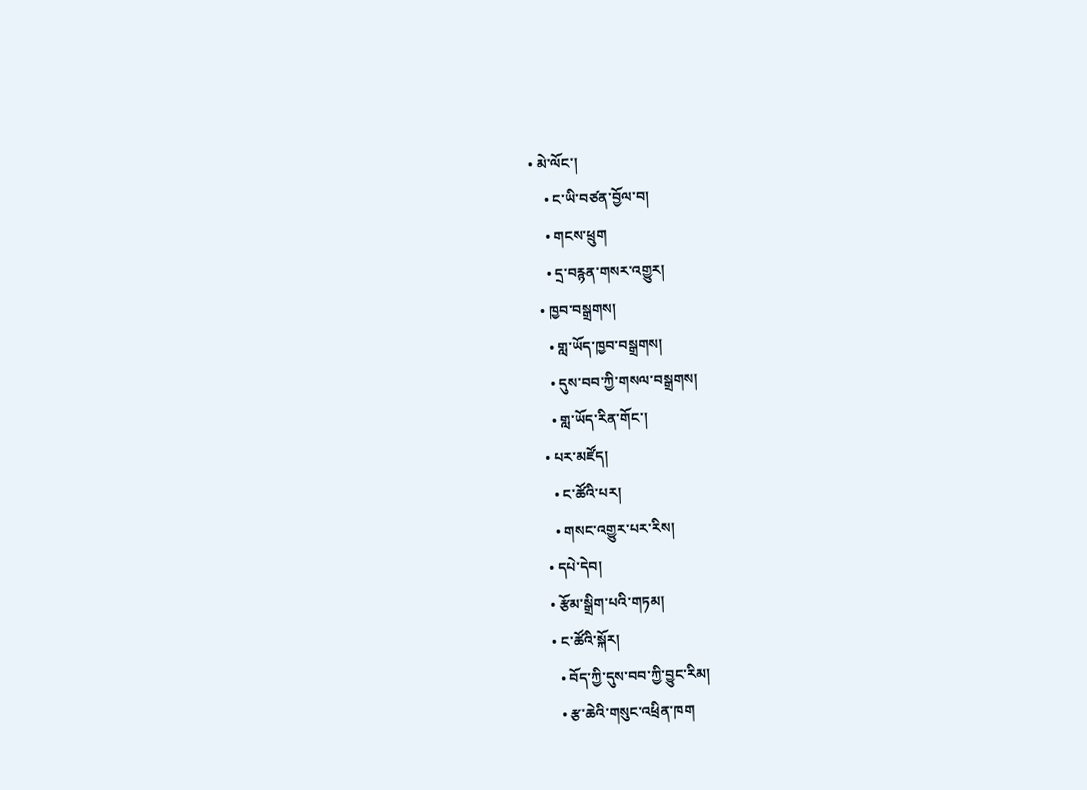• མེ་ལོང་།
    • ང་ཡི་བཙན་བྱོལ་བ།
    • གངས་ཕྲུག
    • དྲ་བརྙན་གསར་འགྱུར།
  • ཁྱབ་བསྒྲགས།
    • གླ་ཡོད་ཁྱབ་བསྒྲགས།
    • དུས་བབ་ཀྱི་གསལ་བསྒྲགས།
    • གླ་ཡོད་རིན་གོང་།
  • པར་མཛོད།
    • ང་ཚོའི་པར།
    • གསང་འགྱུར་པར་རིས།
  • དཔེ་དེབ།
  • རྩོམ་སྒྲིག་པའི་གཏམ།
  • ང་ཚོའི་སྐོར།
    • བོད་ཀྱི་དུས་བབ་ཀྱི་བྱུང་རིམ།
    • རྩ་ཆེའི་གསུང་འཕྲིན་ཁག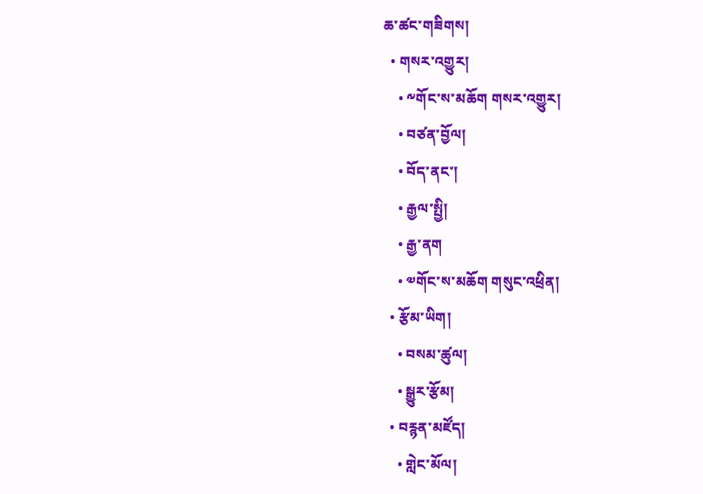ཆ་ཚང་གཟིགས།
  • གསར་འགྱུར།
    • ༸གོང་ས་མཆོག གསར་འགྱུར།
    • བཙན་བྱོལ།
    • བོད་ནང་།
    • རྒྱལ་སྤྱི།
    • རྒྱ་ནག
    • ༧གོང་ས་མཆོག གསུང་འཕྲིན།
  • རྩོམ་ཡིག།
    • བསམ་ཚུལ།
    • སྒྱུར་རྩོམ།
  • བརྙན་མཛོད།
    • གླེང་མོལ།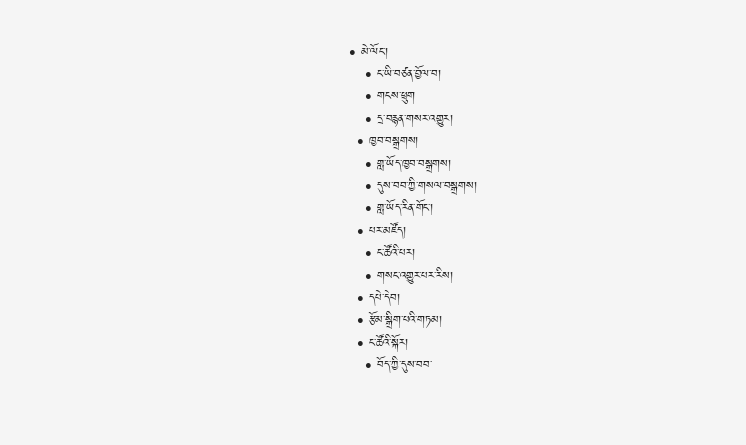• མེ་ལོང་།
    • ང་ཡི་བཙན་བྱོལ་བ།
    • གངས་ཕྲུག
    • དྲ་བརྙན་གསར་འགྱུར།
  • ཁྱབ་བསྒྲགས།
    • གླ་ཡོད་ཁྱབ་བསྒྲགས།
    • དུས་བབ་ཀྱི་གསལ་བསྒྲགས།
    • གླ་ཡོད་རིན་གོང་།
  • པར་མཛོད།
    • ང་ཚོའི་པར།
    • གསང་འགྱུར་པར་རིས།
  • དཔེ་དེབ།
  • རྩོམ་སྒྲིག་པའི་གཏམ།
  • ང་ཚོའི་སྐོར།
    • བོད་ཀྱི་དུས་བབ་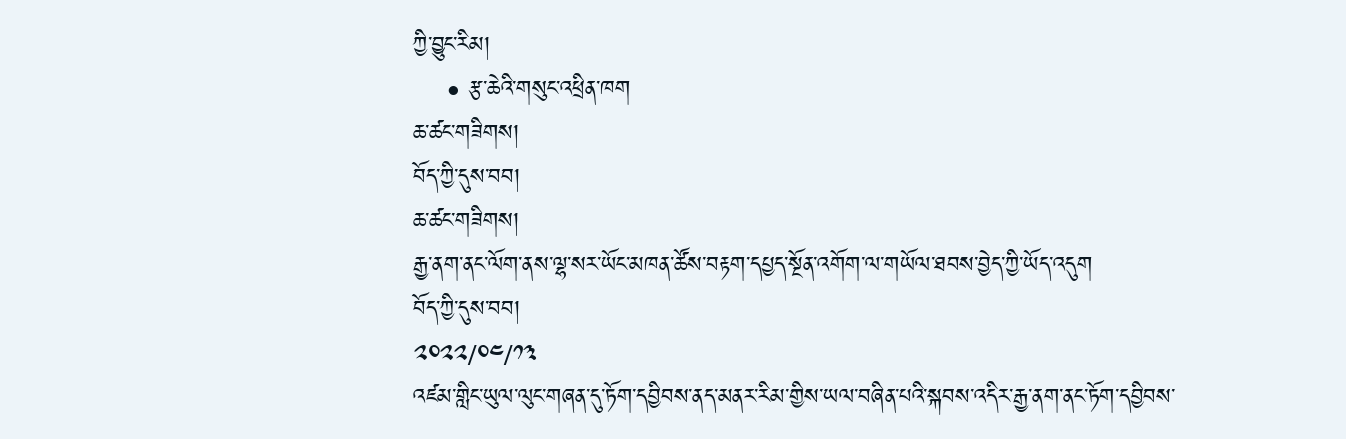ཀྱི་བྱུང་རིམ།
    • རྩ་ཆེའི་གསུང་འཕྲིན་ཁག
ཆ་ཚང་གཟིགས།
བོད་ཀྱི་དུས་བབ།
ཆ་ཚང་གཟིགས།
རྒྱ་ནག་ནང་ལོག་ནས་ལྷ་སར་ཡོང་མཁན་ཚོས་བརྟག་དཔྱད་སྔོན་འགོག་ལ་གཡོལ་ཐབས་བྱེད་ཀྱི་ཡོད་འདུག
བོད་ཀྱི་དུས་བབ།
༢༠༢༢/༠༤/༡༣
འཛམ་གླིང་ཡུལ་ལུང་གཞན་དུ་ཏོག་དབྱིབས་ནད་མནར་རིམ་གྱིས་ཡལ་བཞིན་པའི་སྐབས་འདིར་རྒྱ་ནག་ནང་ཏོག་དབྱིབས་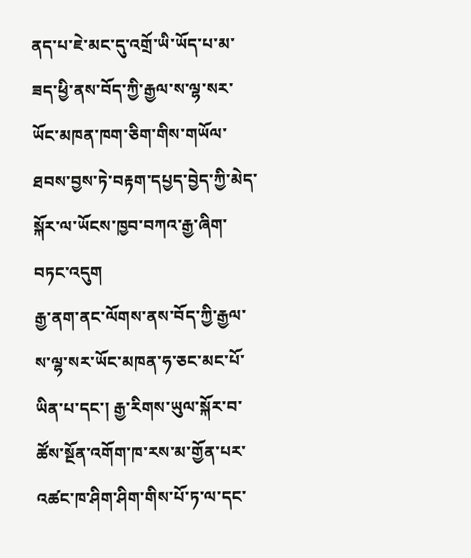ནད་པ་ཇེ་མང་དུ་འགྲོ་ཡི་ཡོད་པ་མ་ཟད་ཕྱི་ནས་བོད་ཀྱི་རྒྱལ་ས་ལྷ་སར་ཡོང་མཁན་ཁག་ཅིག་གིས་གཡོལ་ཐབས་བྱས་ཏེ་བརྟག་དཔྱད་བྱེད་ཀྱི་མེད་སྐོར་ལ་ཡོངས་ཁྱབ་བཀའ་རྒྱ་ཞིག་བཏང་འདུག
རྒྱ་ནག་ནང་ལོགས་ནས་བོད་ཀྱི་རྒྱལ་ས་ལྷ་སར་ཡོང་མཁན་ཧ་ཅང་མང་པོ་ཡིན་པ་དང་། རྒྱ་རིགས་ཡུལ་སྐོར་བ་ཚོས་སྔོན་འགོག་ཁ་རས་མ་གྱོན་པར་འཚང་ཁ་ཤིག་ཤིག་གིས་པོ་ཏ་ལ་དང་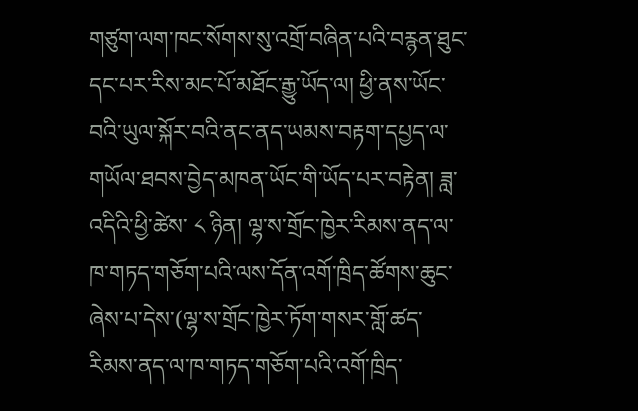གཙུག་ལག་ཁང་སོགས་སུ་འགྲོ་བཞིན་པའི་བརྙན་ཐུང་དང་པར་རིས་མང་པོ་མཐོང་རྒྱུ་ཡོད་ལ། ཕྱི་ནས་ཡོང་བའི་ཡུལ་སྐོར་བའི་ནང་ནད་ཡམས་བརྟག་དཔྱད་ལ་གཡོལ་ཐབས་བྱེད་མཁན་ཡོང་གི་ཡོད་པར་བརྟེན། ཟླ་འདིའི་ཕྱི་ཚེས་ ༨ ཉིན། ལྷ་ས་གྲོང་ཁྱེར་རིམས་ནད་ལ་ཁ་གཏད་གཅོག་པའི་ལས་དོན་འགོ་ཁྲིད་ཚོགས་ཆུང་ཞེས་པ་དེས་(ལྷ་ས་གྲོང་ཁྱེར་ཏོག་གསར་གློ་ཚད་རིམས་ནད་ལ་ཁ་གཏད་གཅོག་པའི་འགོ་ཁྲིད་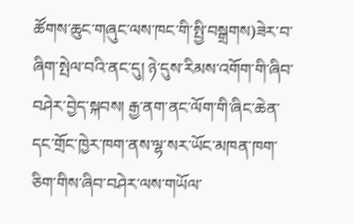ཚོགས་ཆུང་གཞུང་ལས་ཁང་གི་སྤྱི་བསྒྲགས)ཟེར་བ་ཞིག་སྤེལ་བའི་ནང་དུ། ཉེ་དུས་རིམས་འགོག་གི་ཞིབ་བཤེར་བྱེད་སྐབས། རྒྱ་ནག་ནང་ལོག་གི་ཞིང་ཆེན་དང་གྲོང་ཁྱེར་ཁག་ནས་ལྷ་སར་ཡོང་མཁན་ཁག་ཅིག་གིས་ཞིབ་བཤེར་ལས་གཡོལ་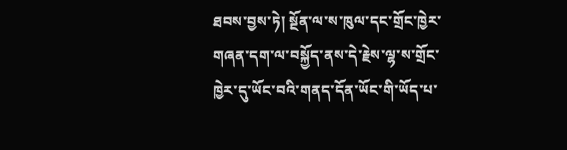ཐབས་བྱས་ཏེ། སྔོན་ལ་ས་ཁུལ་དང་གྲོང་ཁྱེར་གཞན་དག་ལ་བསྐྱོད་ནས་དེ་རྗེས་ལྷ་ས་གྲོང་ཁྱེར་དུ་ཡོང་བའི་གནད་དོན་ཡོང་གི་ཡོད་པ་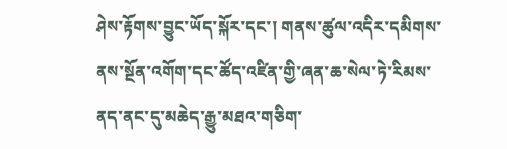ཤེས་རྟོགས་བྱུང་ཡོད་སྐོར་དང་། གནས་ཚུལ་འདིར་དམིགས་ནས་སྔོན་འགོག་དང་ཚོད་འཛིན་གྱི་ཞན་ཆ་སེལ་ཏེ་རིམས་ནད་ནང་དུ་མཆེད་རྒྱུ་མཐའ་གཅིག་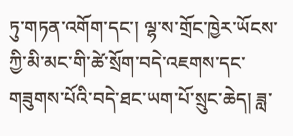ཏུ་གཏན་འགོག་དང་། ལྷ་ས་གྲོང་ཁྱེར་ཡོངས་ཀྱི་མི་མང་གི་ཚེ་སྲོག་བདེ་འཇགས་དང་གཟུགས་པོའི་བདེ་ཐང་ཡག་པོ་སྲུང་ཆེད། ཟླ་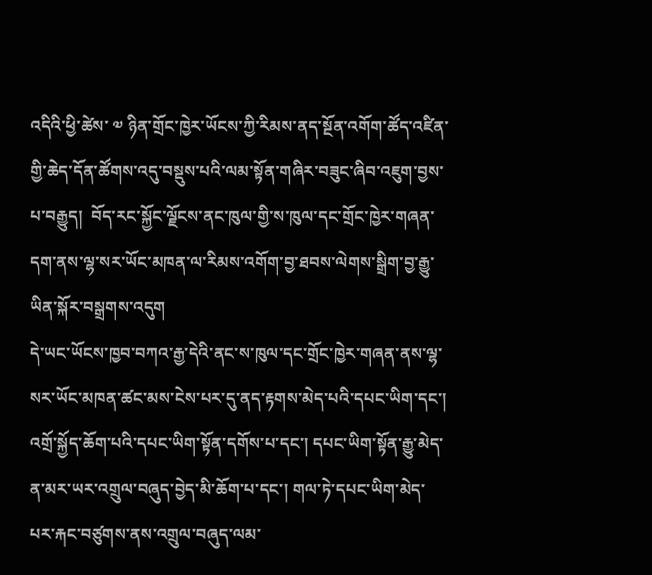འདིའི་ཕྱི་ཚེས་ ༧ ཉིན་གྲོང་ཁྱེར་ཡོངས་ཀྱི་རིམས་ནད་སྔོན་འགོག་ཚོད་འཛིན་གྱི་ཆེད་དོན་ཚོགས་འདུ་བསྡུས་པའི་ལམ་སྟོན་གཞིར་བཟུང་ཞིབ་འཇུག་བྱས་པ་བརྒྱུད།  བོད་རང་སྐྱོང་ལྗོངས་ནང་ཁུལ་གྱི་ས་ཁུལ་དང་གྲོང་ཁྱེར་གཞན་དག་ནས་ལྷ་སར་ཡོང་མཁན་ལ་རིམས་འགོག་བྱ་ཐབས་ལེགས་སྒྲིག་བྱ་རྒྱུ་ཡིན་སྐོར་བསྒྲགས་འདུག
དེ་ཡང་ཡོངས་ཁྱབ་བཀའ་རྒྱ་དེའི་ནང་ས་ཁུལ་དང་གྲོང་ཁྱེར་གཞན་ནས་ལྷ་སར་ཡོང་མཁན་ཚང་མས་ངེས་པར་དུ་ནད་རྟགས་མེད་པའི་དཔང་ཡིག་དང་། འགྲོ་སྐྱོད་ཆོག་པའི་དཔང་ཡིག་སྟོན་དགོས་པ་དང་། དཔང་ཡིག་སྟོན་རྒྱུ་མེད་ན་མར་ཡར་འགྲུལ་བཞུད་བྱེད་མི་ཆོག་པ་དང་། གལ་ཏེ་དཔང་ཡིག་མེད་པར་རྐང་བཙུགས་ནས་འགྲུལ་བཞུད་ལམ་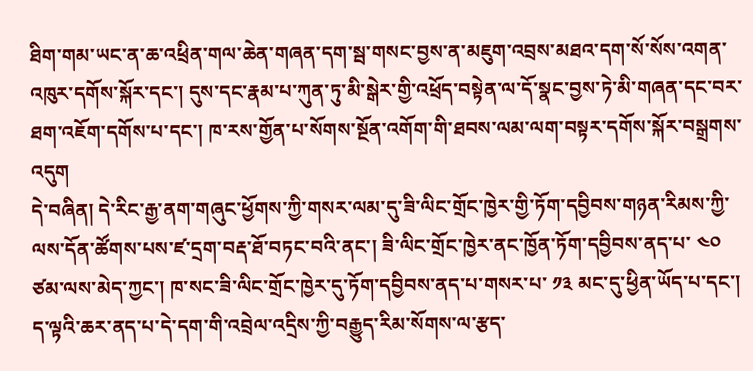ཐིག་གམ་ཡང་ན་ཆ་འཕྲིན་གལ་ཆེན་གཞན་དག་སྦ་གསང་བྱས་ན་མཇུག་འབྲས་མཐའ་དག་སོ་སོས་འགན་འཁུར་དགོས་སྐོར་དང་། དུས་དང་རྣམ་པ་ཀུན་ཏུ་མི་སྒེར་གྱི་འཕྲོད་བསྟེན་ལ་དོ་སྣང་བྱས་ཏེ་མི་གཞན་དང་བར་ཐག་འཇོག་དགོས་པ་དང་། ཁ་རས་གྱོན་པ་སོགས་སྔོན་འགོག་གི་ཐབས་ལམ་ལག་བསྟར་དགོས་སྐོར་བསྒྲགས་འདུག
དེ་བཞིན། དེ་རིང་རྒྱ་ནག་གཞུང་ཕྱོགས་ཀྱི་གསར་ལམ་དུ་ཟི་ལིང་གྲོང་ཁྱེར་གྱི་ཏོག་དབྱིབས་གཉན་རིམས་ཀྱི་ལས་དོན་ཚོགས་པས་ཛ་དྲག་བརྡ་ཐོ་བཏང་བའི་ནང་། ཟི་ལིང་གྲོང་ཁྱེར་ནང་ཁྱོན་ཏོག་དབྱིབས་ནད་པ་ ༤༠ ཙམ་ལས་མེད་ཀྱང་། ཁ་སང་ཟི་ལིང་གྲོང་ཁྱེར་དུ་ཏོག་དབྱིབས་ནད་པ་གསར་པ་ ༡༣ མང་དུ་ཕྱིན་ཡོད་པ་དང་། ད་ལྟའི་ཆར་ནད་པ་དེ་དག་གི་འབྲེལ་འདྲིས་ཀྱི་བརྒྱུད་རིམ་སོགས་ལ་རྩད་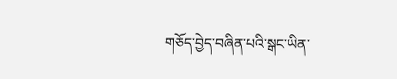གཅོད་བྱེད་བཞིན་པའི་སྒང་ཡིན་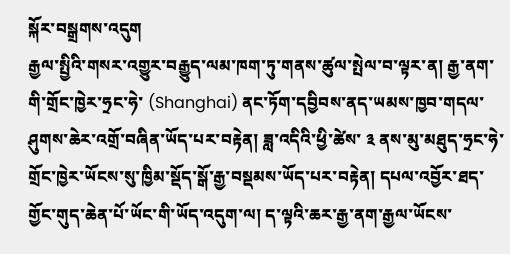སྐོར་བསྒྲགས་འདུག
རྒྱལ་སྤྱིའི་གསར་འགྱུར་བརྒྱུད་ལམ་ཁག་ཏུ་གནས་ཚུལ་སྤེལ་བ་ལྟར་ན། རྒྱ་ནག་གི་གྲོང་ཁྱེར་ཧྲང་ཧེ་ (Shanghai) ནང་ཏོག་དབྱིབས་ནད་ཡམས་ཁྱབ་གདལ་ཤུགས་ཆེར་འགྲོ་བཞིན་ཡོད་པར་བརྟེན། ཟླ་འདིའི་ཕྱི་ཚེས་ ༣ ནས་མུ་མཐུད་ཧྲང་ཧེ་གྲོང་ཁྱེར་ཡོངས་སུ་ཁྱིམ་སྡོད་སྒོ་རྒྱ་བསྡམས་ཡོད་པར་བརྟེན། དཔལ་འབྱོར་ཐད་གྱོང་གུད་ཆེན་པོ་ཡོང་གི་ཡོད་འདུག་ལ། ད་ལྟའི་ཆར་རྒྱ་ནག་རྒྱལ་ཡོངས་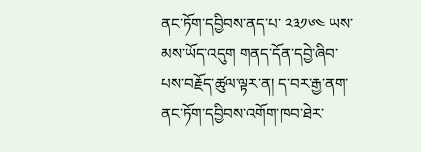ནང་ཏོག་དབྱིབས་ནད་པ་ ༢༣༡༦༤ ཡས་མས་ཡོད་འདུག གནད་དོན་དབྱེ་ཞིབ་པས་བརྗོད་ཚུལ་ལྟར་ན། ད་བར་རྒྱ་ནག་ནང་ཏོག་དབྱིབས་འགོག་ཁབ་ཐེར་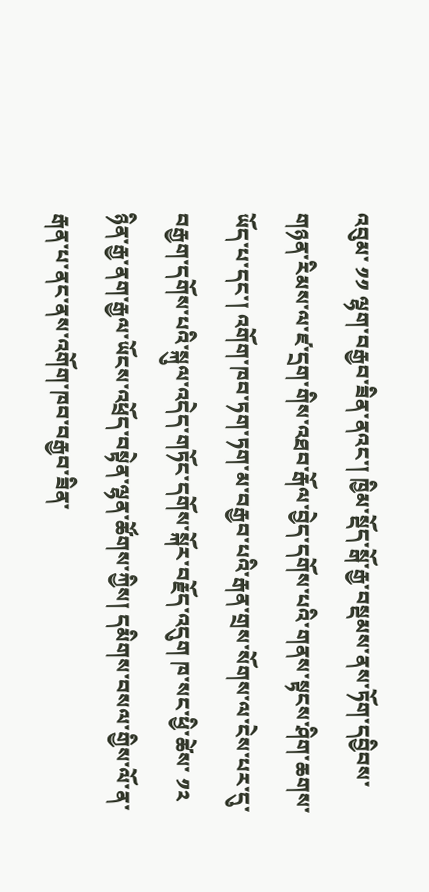འབུམ་ ༡༡ ལྷག་བརྒྱབ་ཟིན་ནའང་། ཁྱིམ་སྡོད་སྒོ་རྒྱ་བསྡམས་ནས་ཏོག་དབྱིབས་གཉན་རིམས་ལ་ཛ་དྲག་གིས་འཐབ་རྒོལ་བྱེད་དགོས་པའི་གནས་སྟངས་ཤིག་ཆགས་ཡོད་པ་དང་། འགོག་ཁབ་ཏག་ཏག་མ་བརྒྱབ་པའི་རྒན་གྲས་སོགས་ལ་ངེས་པར་དུ་བརྒྱག་དགོས་པའི་སྐུལ་འདེད་གཏོང་དགོས་སྐོར་བརྗོད་འདུག ཁ་སང་ཕྱི་ཚེས་ ༡༢ ཉིན་རྒྱ་ནག་རྒྱལ་ཡོངས་འཕྲོད་བསྟེན་ལྷན་ཚོགས་ཀྱིས། དམིགས་བསལ་གྱིས་ལོ་ན་རྒན་པ་ནང་ནས་འགོག་ཁབ་བརྒྱབ་ཟིན་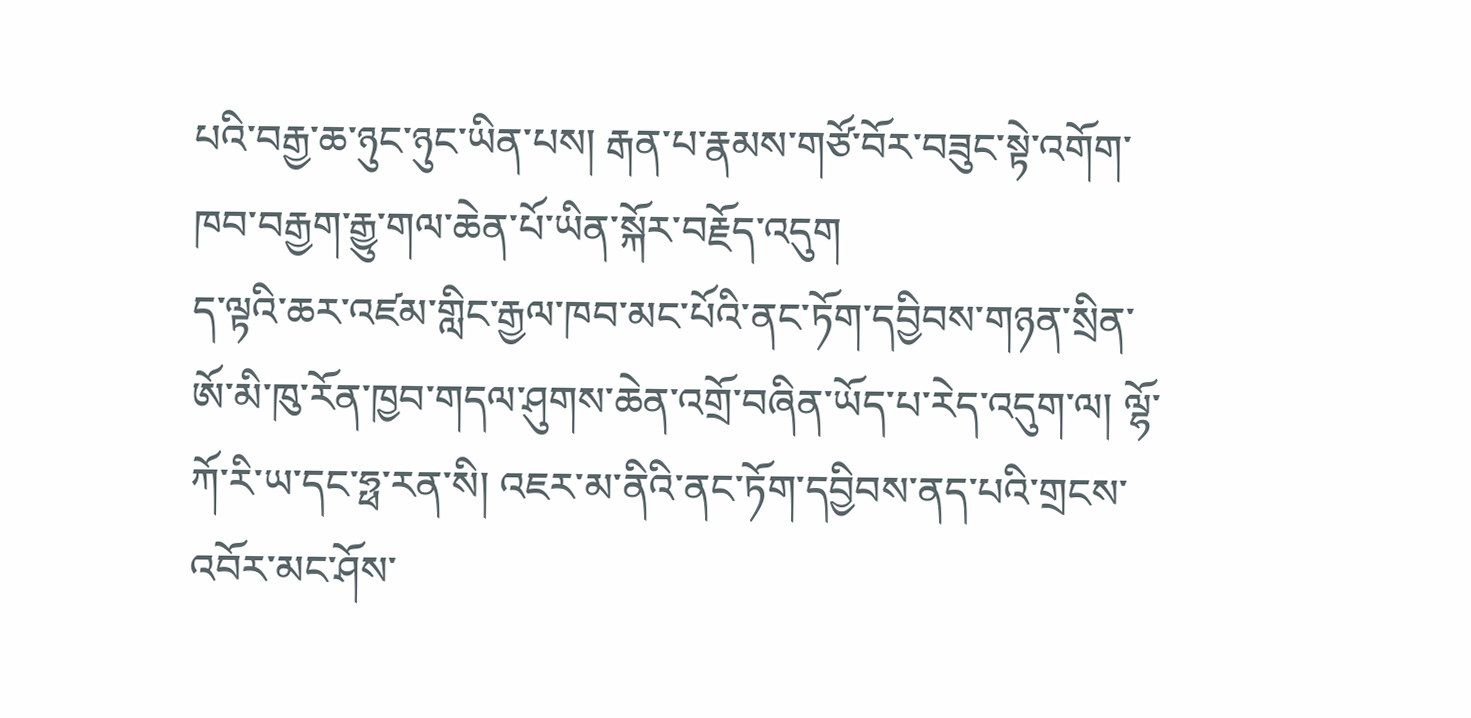པའི་བརྒྱ་ཆ་ཉུང་ཉུང་ཡིན་པས། རྒན་པ་རྣམས་གཙོ་བོར་བཟུང་སྟེ་འགོག་ཁབ་བརྒྱག་རྒྱུ་གལ་ཆེན་པོ་ཡིན་སྐོར་བརྗོད་འདུག
ད་ལྟའི་ཆར་འཛམ་གླིང་རྒྱལ་ཁབ་མང་པོའི་ནང་ཏོག་དབྱིབས་གཉན་སྲིན་ཨོ་མི་ཁུ་རོན་ཁྱབ་གདལ་ཤུགས་ཆེན་འགྲོ་བཞིན་ཡོད་པ་རེད་འདུག་ལ། ལྷོ་ཀོ་རི་ཡ་དང་ཧྥ་རན་སི། འཇར་མ་ནིའི་ནང་ཏོག་དབྱིབས་ནད་པའི་གྲངས་འབོར་མང་ཤོས་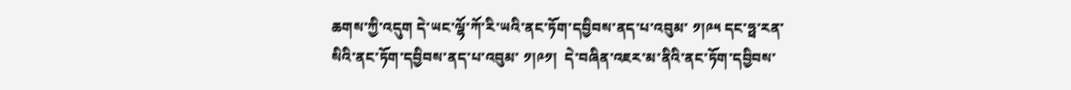ཆགས་ཀྱི་འདུག དེ་ཡང་ལྷོ་ཀོ་རི་ཡའི་ནང་ཏོག་དབྱིབས་ནད་པ་འབུམ་ ༡།༩༥ དང་ཧྥ་རན་སིའི་ནང་ཏོག་དབྱིབས་ནད་པ་འབུམ་ ༡།༩༡།  དེ་བཞིན་འཇར་མ་ནིའི་ནང་ཏོག་དབྱིབས་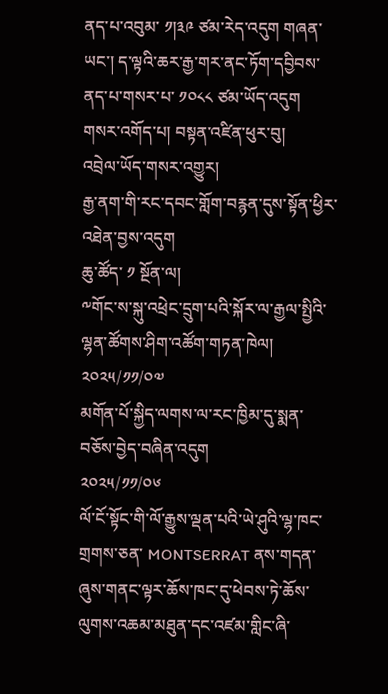ནད་པ་འབུམ་ ༡།༣༩ ཙམ་རེད་འདུག གཞན་ཡང་། ད་ལྟའི་ཆར་རྒྱ་གར་ནང་ཏོག་དབྱིབས་ནད་པ་གསར་པ་ ༡༠༨༨ ཙམ་ཡོད་འདུག
གསར་འགོད་པ། བསྟན་འཛིན་ཕུར་བུ།
འབྲེལ་ཡོད་གསར་འགྱུར།
རྒྱ་ནག་གི་རང་དབང་གློག་བརྙན་དུས་སྟོན་ཕྱིར་འཐེན་བྱས་འདུག
ཆུ་ཚོད་ ༡ སྔོན་ལ།
༸གོང་ས་སྐུ་འཕྲེང་དྲུག་པའི་སྐོར་ལ་རྒྱལ་སྤྱིའི་ལྷན་ཚོགས་ཤིག་འཚོག་གཏན་ཁེལ།
༢༠༢༥/༡༡/༠༧
མགོན་པོ་སྐྱིད་ལགས་ལ་རང་ཁྱིམ་དུ་སྨན་བཅོས་བྱེད་བཞིན་འདུག
༢༠༢༥/༡༡/༠༦
ལོ་ངོ་སྟོང་གི་ལོ་རྒྱུས་ལྡན་པའི་ཡེ་ཤུའི་ལྷ་ཁང་གྲགས་ཅན་ MONTSERRAT ནས་གདན་ཞུས་གནང་ལྟར་ཆོས་ཁང་དུ་ཕེབས་ཏེ་ཆོས་ལུགས་འཆམ་མཐུན་དང་འཛམ་གླིང་ཞི་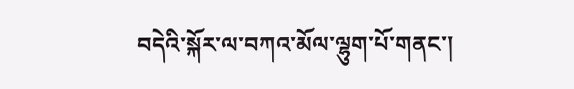བདེའི་སྐོར་ལ་བཀའ་མོལ་ལྷུག་པོ་གནང་།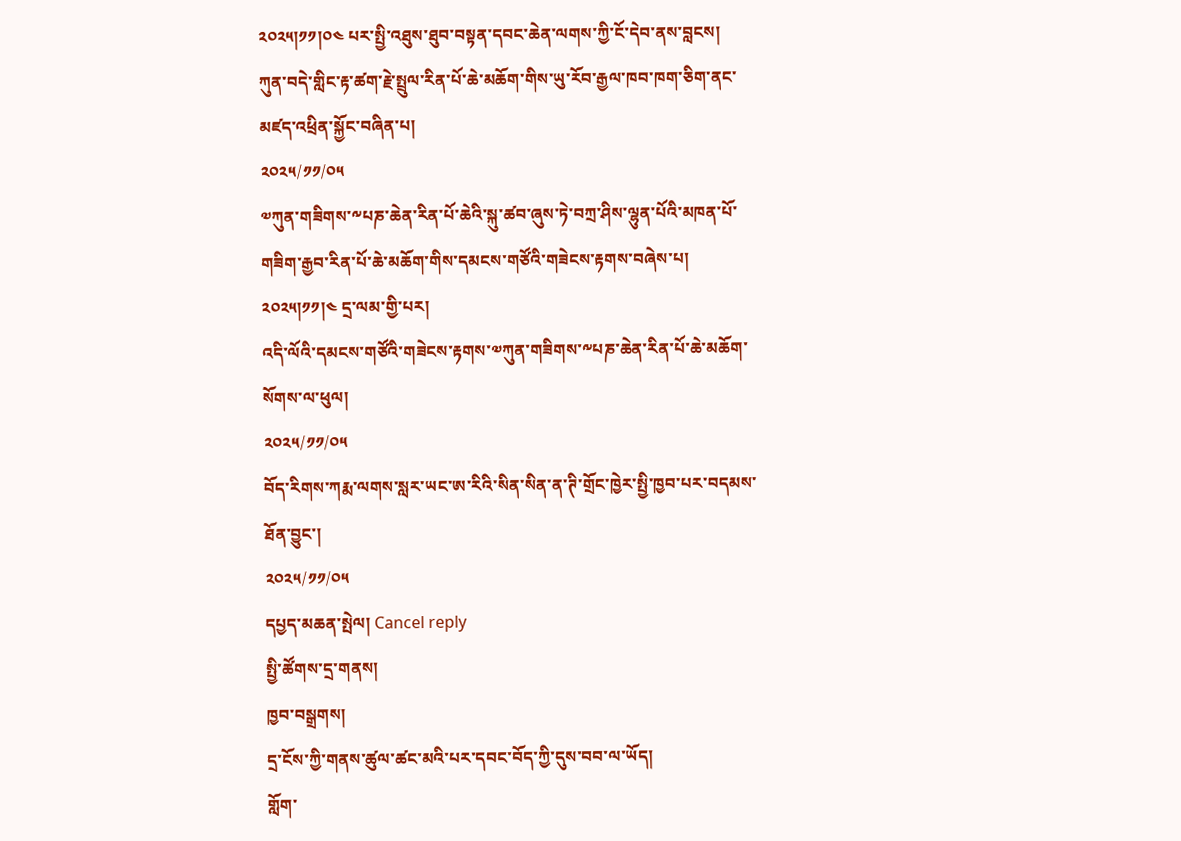༢༠༢༥།༡༡།༠༤ པར་སྤྱི་འཐུས་ཐུབ་བསྟན་དབང་ཆེན་ལགས་ཀྱི་ངོ་དེབ་ནས་བླངས།
ཀུན་བདེ་གླིང་རྟ་ཚག་རྗེ་སྤྲུལ་རིན་པོ་ཆེ་མཆོག་གིས་ཡུ་རོབ་རྒྱལ་ཁབ་ཁག་ཅིག་ནང་མཛད་འཕྲིན་སྐྱོང་བཞིན་པ།
༢༠༢༥/༡༡/༠༥
༧ཀུན་གཟིགས་༸པཎ་ཆེན་རིན་པོ་ཆེའི་སྐུ་ཚབ་ཞུས་ཏེ་བཀྲ་ཤིས་ལྷུན་པོའི་མཁན་པོ་གཟིག་རྒྱབ་རིན་པོ་ཆེ་མཆོག་གིས་དམངས་གཙོའི་གཟེངས་རྟགས་བཞེས་པ། ༢༠༢༥།༡༡།༤ དྲ་ལམ་གྱི་པར།
འདི་ལོའི་དམངས་གཙོའི་གཟེངས་རྟགས་༧ཀུན་གཟིགས་༸པཎ་ཆེན་རིན་པོ་ཆེ་མཆོག་སོགས་ལ་ཕུལ།
༢༠༢༥/༡༡/༠༥
བོད་རིགས་ཀརྨ་ལགས་སླར་ཡང་ཨ་རིའི་སིན་སིན་ན་ཊི་གྲོང་ཁྱེར་སྤྱི་ཁྱབ་པར་བདམས་ཐོན་བྱུང་།
༢༠༢༥/༡༡/༠༥
དཔྱད་མཆན་སྤེལ། Cancel reply
སྤྱི་ཚོགས་དྲ་གནས།
ཁྱབ་བསྒྲགས།
དྲ་ངོས་ཀྱི་གནས་ཚུལ་ཚང་མའི་པར་དབང་བོད་ཀྱི་དུས་བབ་ལ་ཡོད།
གློག་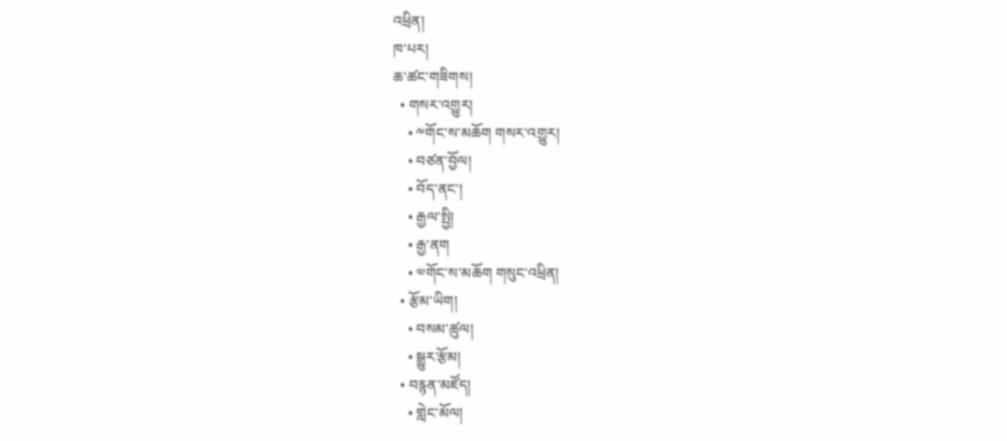འཕྲིན།
ཁ་པར།
ཆ་ཚང་གཟིགས།
  • གསར་འགྱུར།
    • ༸གོང་ས་མཆོག གསར་འགྱུར།
    • བཙན་བྱོལ།
    • བོད་ནང་།
    • རྒྱལ་སྤྱི།
    • རྒྱ་ནག
    • ༧གོང་ས་མཆོག གསུང་འཕྲིན།
  • རྩོམ་ཡིག།
    • བསམ་ཚུལ།
    • སྒྱུར་རྩོམ།
  • བརྙན་མཛོད།
    • གླེང་མོལ།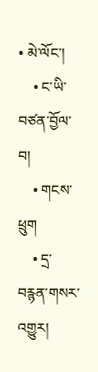• མེ་ལོང་།
    • ང་ཡི་བཙན་བྱོལ་བ།
    • གངས་ཕྲུག
    • དྲ་བརྙན་གསར་འགྱུར།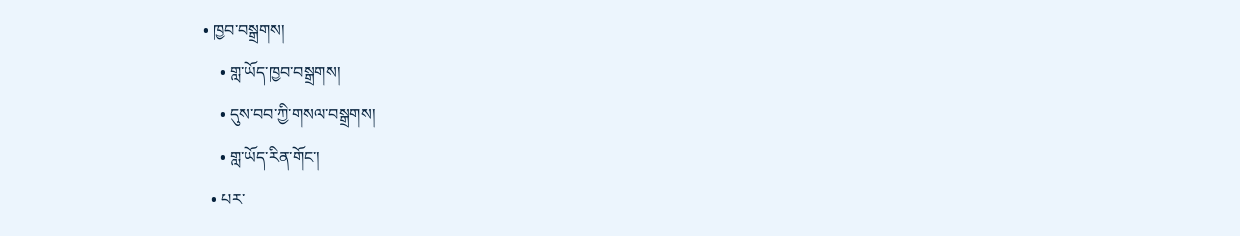• ཁྱབ་བསྒྲགས།
    • གླ་ཡོད་ཁྱབ་བསྒྲགས།
    • དུས་བབ་ཀྱི་གསལ་བསྒྲགས།
    • གླ་ཡོད་རིན་གོང་།
  • པར་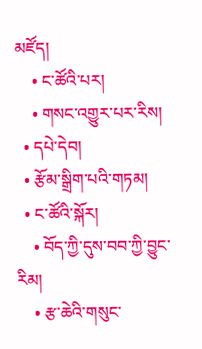མཛོད།
    • ང་ཚོའི་པར།
    • གསང་འགྱུར་པར་རིས།
  • དཔེ་དེབ།
  • རྩོམ་སྒྲིག་པའི་གཏམ།
  • ང་ཚོའི་སྐོར།
    • བོད་ཀྱི་དུས་བབ་ཀྱི་བྱུང་རིམ།
    • རྩ་ཆེའི་གསུང་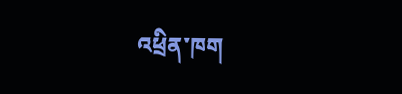འཕྲིན་ཁག